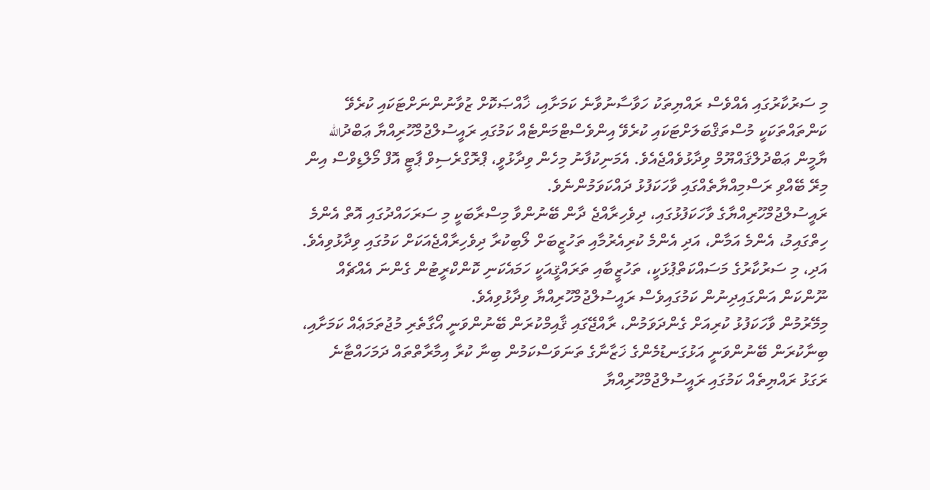މި ސަރުކާރުގައި އެއްވެސް ރައްޔިތަކު ހަވާސާނުވާނެ ކަމަށާއި، ޚާއްޞަކޮށް ޒުވާނުންނަށްޓަކައި ކުރެވޭ ކަންތައްތަކަކީ މުސްތަޤްބަލަށްޓަކައި ކުރެވޭ އިންވެސްޓްމަންޓެއް ކަމުގައި ރައީސުލްޖުމްހޫރިއްޔާ ޢަބްދުالله ޔާމީން ޢަބްދުލްޤައްޔޫމް ވިދާޅުވެއްޖެއެވެ. އެމަނިކުފާނު މިހެން ވިދާޅުވީ، ޕްރޮގްރެސިވް ޕާޓީ އޮފް މޯލްޑިވްސް އިން މިރޭ ބޭއްވި ރަސްމިއްޔާތެއްގައި ވާހަކަފުޅު ދައްކަވަމުންނެވެ.
ރައީސުލްޖުމްހޫރިއްޔާގެ ވާހަކަފުޅުގައި، ދިވެހިރާއްޖެ ދާން ބޭނުންވާ މިސްރާބަކީ މި ސަރަހައްދުގައި އޮތް އެންމެ ހިތްގައިމު، އެންމެ އަމާން، އަދި އެންމެ ކުރިއެރުމާއި ތަހުޒީބަށް ލޯބިކުރާ ދިވެހިރާއްޖެއަކަށް ކަމުގައި ވިދާޅުވިއެވެ. އަދި، މި ސަރުކާރުގެ މަސައްކަތްޕުޅަކީ، ތަހުޒީބާއި ތަރައްޤީއަކީ ހަމައެކަނި ކޮންކްރީޓުން ގެންނަ އެއްޗެއް ނޫންކަން އަންގައިދިނުން ކަމުގައިވެސް ރައީސުލްޖުމްހޫރިއްޔާ ވިދާޅުވިއެވެ.
މިމޭރުމުން ވާހަކަފުޅު ކުރިއަށް ގެންދަވަމުން، ރާއްޖޭގައި ޤާއިމްކުރަން ބޭނުންވަނީ އޯގާތެރި މުޖުތަމަޢެއް ކަމަށާއި، ބިނާކުރަން ބޭނުންވަނީ އަޅުގަނޑުމެންގެ ޚަޒާނާގެ ތަނަވަސްކަމުން ބިނާ ކުރާ އިމާރާތްތައް ދަމަހައްޓާނެ ރަގަޅު ރައްޔިތެއް ކަމުގައި ރައީސުލްޖުމްހޫރިއްޔާ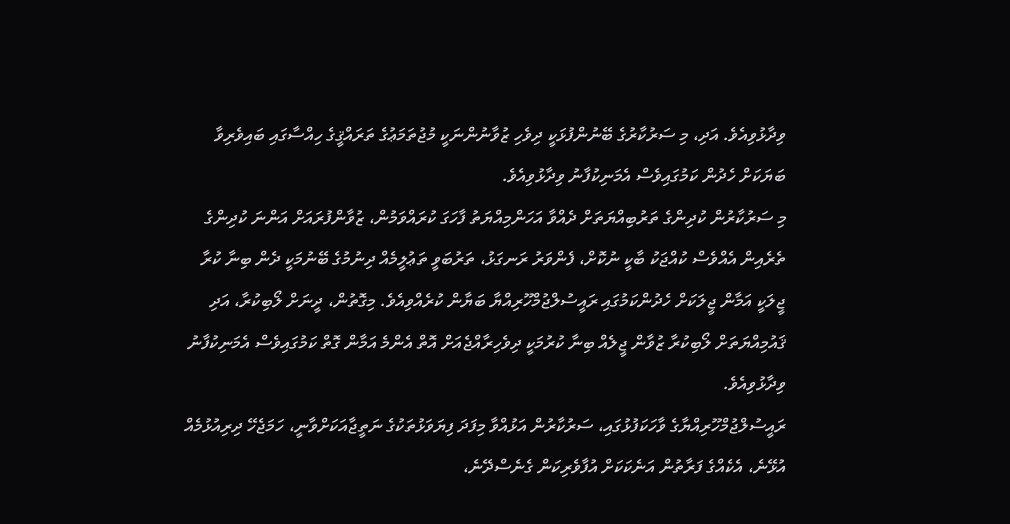ވިދާޅުވިއެވެ. އަދި، މި ސަރުކާރުގެ ބޭނުންފުޅަކީ ދިވެހި ޒުވާނުންނަކީ މުޖުތަމަޢުގެ ތަރައްޤީގެ ހިއްސާގައި ބައިވެރިވާ ބަޔަކަށް ހެދުން ކަމުގައިވެސް އެމަނިކުފާނު ވިދާޅުވިއެވެ.
މި ސަރުކާރުން ކުދިންގެ ތަރުބިއްޔަތަށް ދެއްވާ އަހަންމިއްޔަތު ފާހަގަ ކުރައްވަމުން، ޒުވާންފުރައަށް އަންނަ ކުދިންގެ ތެރެއިން އެއްވެސް ކުއްޖަކު ބާކީ ނުކޮށް، ފެންވަރު ރަނގަޅު، ތަރުބަވީ ތަޢުލީމެއް ދިނުމުގެ ބޭނުމަކީ ދެން ބިނާ ކުރާ ޖީލަކީ އަމާން ޖީލަކަށް ހެދުންކަމުގައި ރައީސުލްޖުމްހޫރިއްޔާ ބަޔާން ކުރެއްވިއެވެ. މިގޮތުން، ދީނަށް ލޯބިކުރާ، އަދި ޤައުމިއްޔަތަށް ލޯބިކުރާ ޒުވާން ޖީލެއް ބިނާ ކުރުމަކީ ދިވެހިރާއްޖެއަށް އޮތް އެންމެ އަމާން ގޮތް ކަމުގައިވެސް އެމަނިކުފާނު ވިދާޅުވިއެވެ.
ރައީސުލްޖުމްހޫރިއްޔާގެ ވާހަކަފުޅުގައި، ސަރުކާރުން އަޅުއްވާ މިފަދަ ފިޔަވަޅުތަކުގެ ނަތީޖާއަކަށްވާނީ، ހަމަޖެހޭ ދިރިއުޅުމެއް އުޅޭނެ، އެކެއްގެ ފަރާތުން އަނެކަކަށް އުފާވެރިކަން ގެނެސްދޭނެ،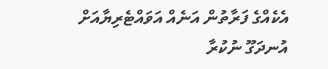އެކެއްގެ ފަރާތުން އަނެއް އަވައްޓެރިޔާއަށް އުނދަގޫ ނުކުރާ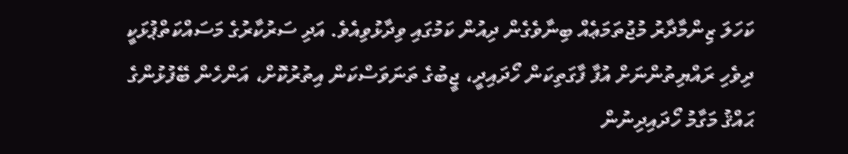ކަހަލަ ޒިންމާދާރު މުޖުތަމަޢެއް ބިނާވެގެން ދިއުން ކަމުގައި ވިދާޅުވިއެވެ. އަދި ސަރުކާރުގެ މަސައްކަތްޕުޅަކީ ދިވެހި ރައްޔިތުންނަށް އުފާ ފާގަތިކަން ހޯދައިދީ، ޖީބުގެ ތަނަވަސްކަން އިތުރުކޮށް، އަންހެން ބޭފުޅުންގެ ޙައްޤު މަގާމު ހޯދައިދިނުން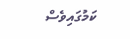ކަމުގައިވެސް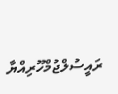ރައީސުލްޖުމްހޫރިއްޔާ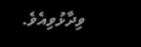ވިދާޅުވިއެވެ.